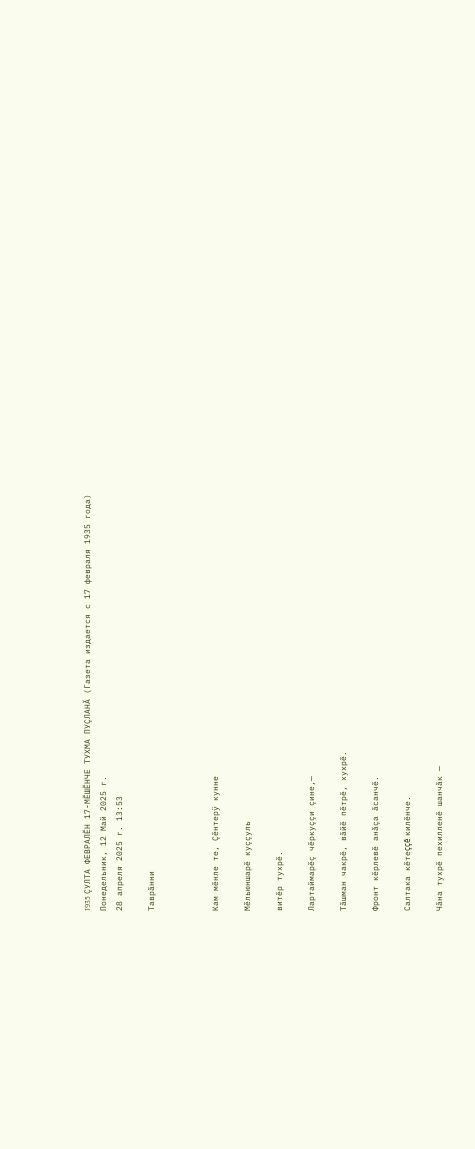1935 ÇУЛТА ФЕВРАЛĔН 17-МĔШĔНЧЕ ТУХМА ПУÇЛАНĂ (Газета издается с 17 февраля 1935 года)
Понедельник, 12 Май 2025 г.
28 апреля 2025 г. 13:53

Таврăнни



Кам мĕнле те, Çĕнтерÿ кунне

Мĕльюншарĕ куççуль

витĕр тухрĕ.

Лартаймарĕç чĕркуççи çине,—

Тăшман чакрĕ, вăйĕ пĕтрĕ, хухрĕ.

Фронт кĕрлевĕ анăçа ăсанчĕ.

Салтака кĕтеççĕ килĕнче.

Чăна тухрĕ пехилленĕ шанчăк —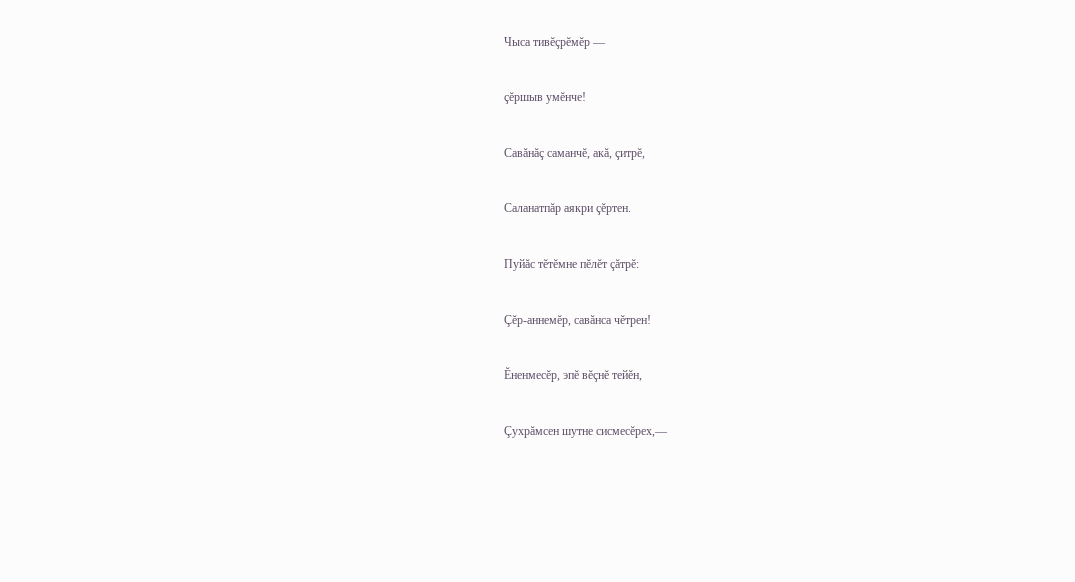Чыса тивĕçрĕмĕр —

çĕршыв умĕнче!

Савăнăç саманчĕ, акă, çитрĕ,

Саланатпăр аякри çĕртен.

Пуйăс тĕтĕмне пĕлĕт çăтрĕ:

Çĕр-аннемĕр, савăнса чĕтрен!

Ĕненмесĕр, эпĕ вĕçнĕ тейĕн,

Çухрăмсен шутне сисмесĕрех,—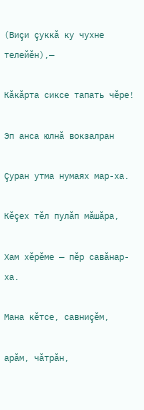(Виçи çуккă ку чухне телейĕн),—

Кăкăрта сиксе тапать чĕре!

Эп анса юлнă вокзалран

Çуран утма нумаях мар-ха.

Кĕçех тĕл пулăп мăшăра,

Хам хĕрĕме — пĕр савăнар-ха.

Мана кĕтсе, савниçĕм,

арăм, чăтрăн,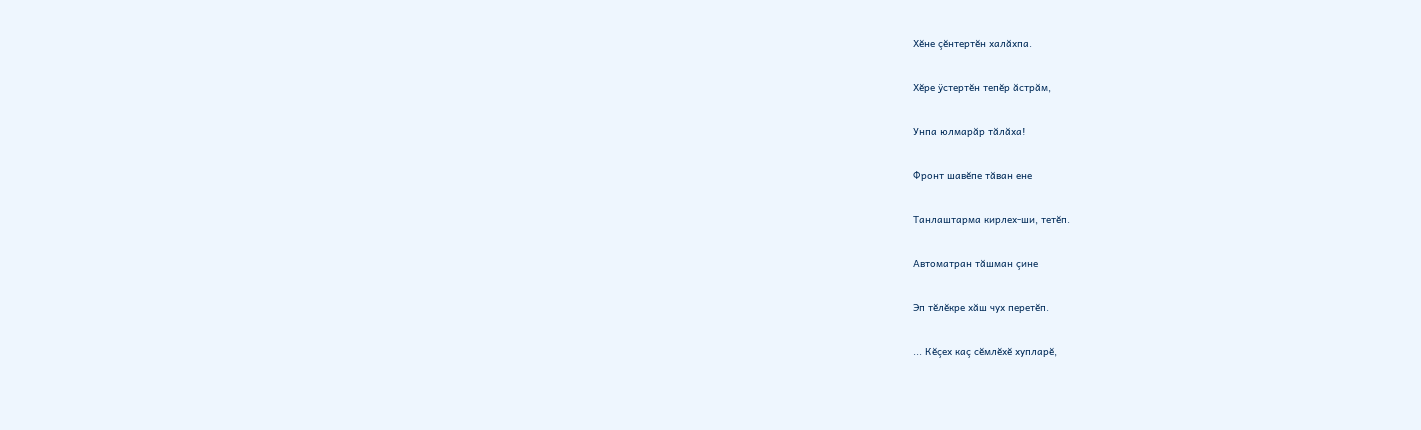Хĕне çĕнтертĕн халăхпа.

Хĕре ÿстертĕн тепĕр ăстрăм,

Унпа юлмарăр тăлăха!

Фронт шавĕпе тăван ене

Танлаштарма кирлех-ши, тетĕп.

Автоматран тăшман çине

Эп тĕлĕкре хăш чух перетĕп.

... Кĕçех каç сĕмлĕхĕ хупларĕ,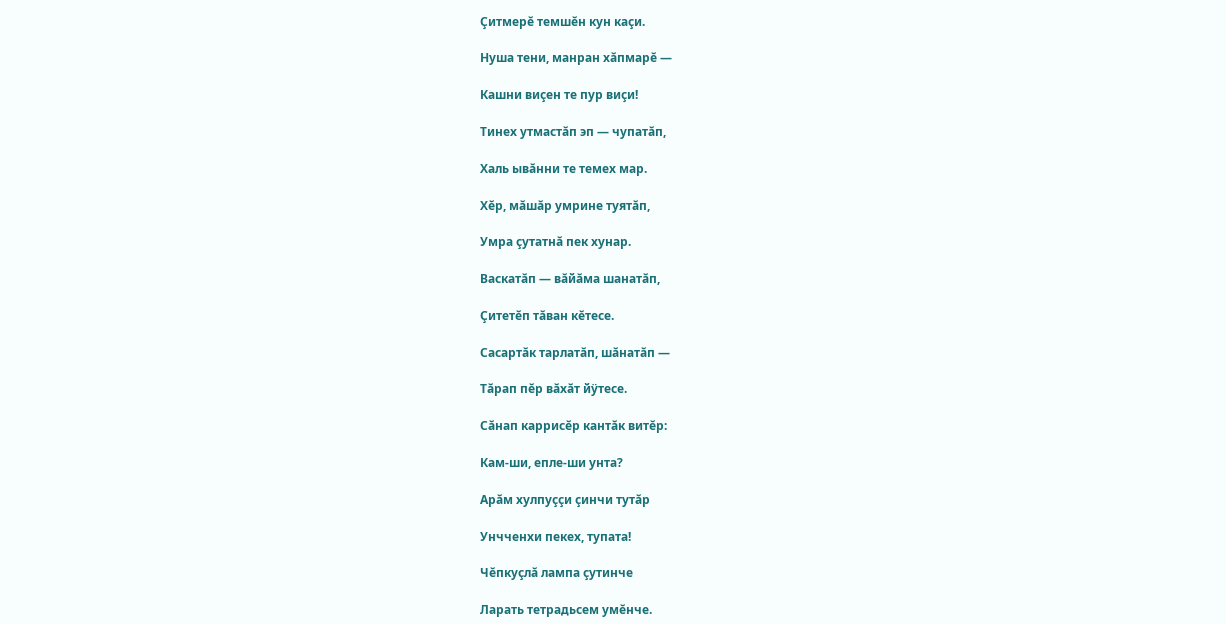Çитмерĕ темшĕн кун каçи.

Нуша тени, манран хăпмарĕ —

Кашни виçен те пур виçи!

Тинех утмастăп эп — чупатăп,

Халь ывăнни те темех мар.

Хĕр, мăшăр умрине туятăп,

Умра çутатнă пек хунар.

Васкатăп — вăйăма шанатăп,

Çитетĕп тăван кĕтесе.

Сасартăк тарлатăп, шăнатăп —

Тăрап пĕр вăхăт йÿтесе.

Сăнап каррисĕр кантăк витĕр:

Кам-ши, епле-ши унта?

Арăм хулпуççи çинчи тутăр

Унчченхи пекех, тупата!

Чĕпкуçлă лампа çутинче

Ларать тетрадьсем умĕнче.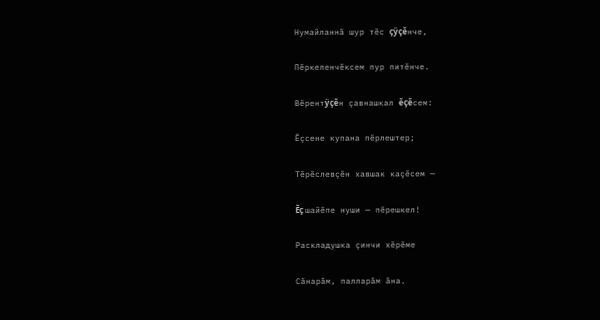Нумайланнă шур тĕс çÿçĕнче,

Пĕркеленчĕксем пур питĕнче.

Вĕрентÿçĕн çавнашкал ĕçĕсем:

Ĕçсене купана пĕрлештер;

Тĕрĕслевçĕн хавшак каçĕсем —

Ĕç шайĕпе нуши — пĕрешкел!

Раскладушка çинчи хĕрĕме

Сăнарăм, палларăм ăна.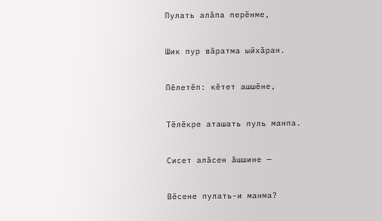Пулать алăпа перĕнме,

Шик пур вăратма ыйхăран.

Пĕлетĕп: кĕтет ашшĕне,

Тĕлĕкре аташать пуль манпа.

Сисет алăсен ăшшине —

Вĕсене пулать-и манма?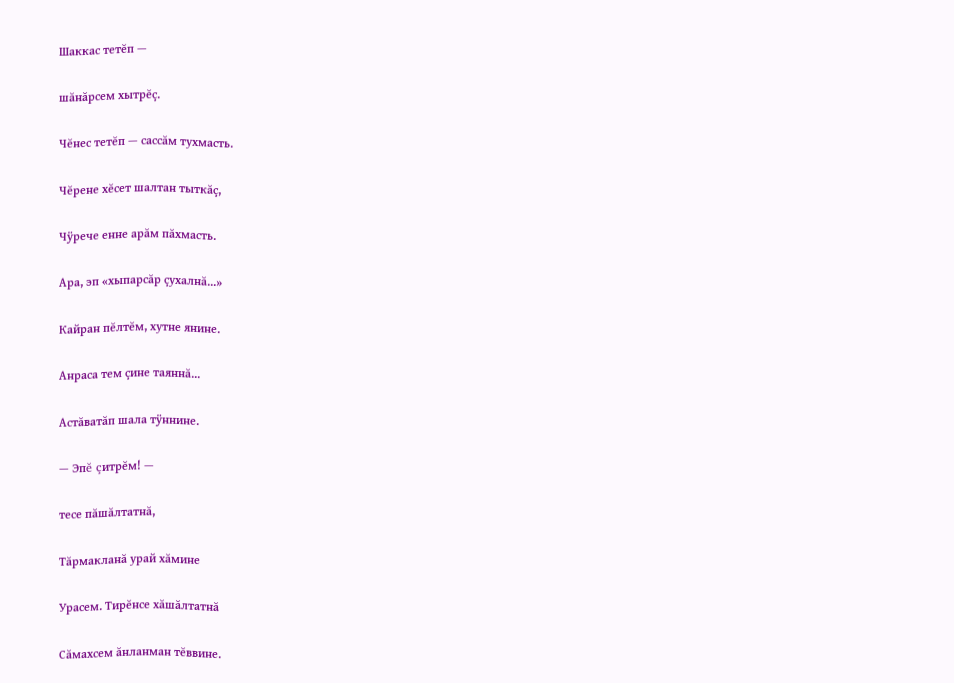Шаккас тетĕп —

шăнăрсем хытрĕç.

Чĕнес тетĕп — сассăм тухмасть.

Чĕрене хĕсет шалтан тыткăç,

Чÿрече енне арăм пăхмасть.

Ара, эп «хыпарсăр çухалнă...»

Кайран пĕлтĕм, хутне янине.

Анраса тем çине таяннă...

Астăватăп шала тÿннине.

— Эпĕ çитрĕм! —

тесе пăшăлтатнă,

Тăрмакланă урай хăмине

Урасем. Тирĕнсе хăшăлтатнă

Сăмахсем ăнланман тĕввине.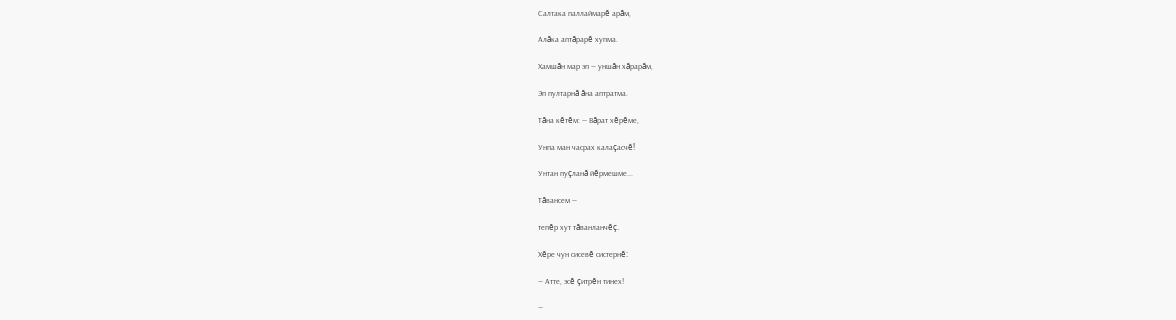Салтака паллаймарĕ арăм,

Алăка аптăрарĕ хупма.

Хамшăн мар эп — уншăн хăрарăм,

Эп пултарнă ăна аптратма.

Тăна кĕтĕм: — Вăрат хĕрĕме,

Унпа ман часрах калаçасчĕ!

Унтан пуçланă йĕрмешме...

Тăвансем —

тепĕр хут тăванланчĕç.

Хĕре чун сисевĕ систернĕ:

— Атте, эсĕ çитрĕн тинех!

—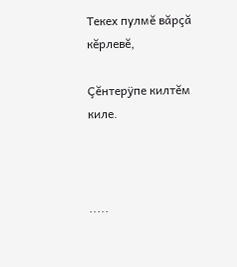Текех пулмĕ вăрçă кĕрлевĕ,

Çĕнтерÿпе килтĕм киле.



.....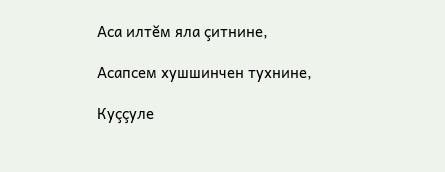Аса илтĕм яла çитнине,

Асапсем хушшинчен тухнине,

Куççуле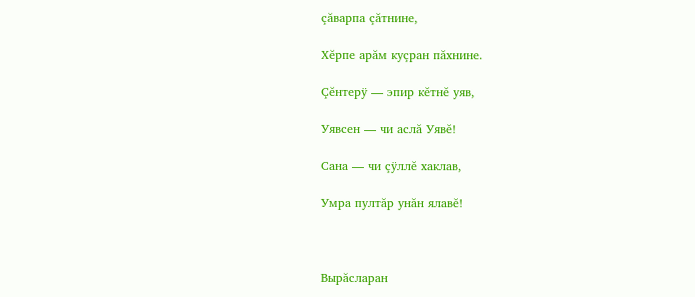çăварпа çăтнине,

Хĕрпе арăм куçран пăхнине.

Çĕнтерÿ — эпир кĕтнĕ уяв,

Уявсен — чи аслă Уявĕ!

Сана — чи çÿллĕ хаклав,

Умра пултăр унăн ялавĕ!



Вырăсларан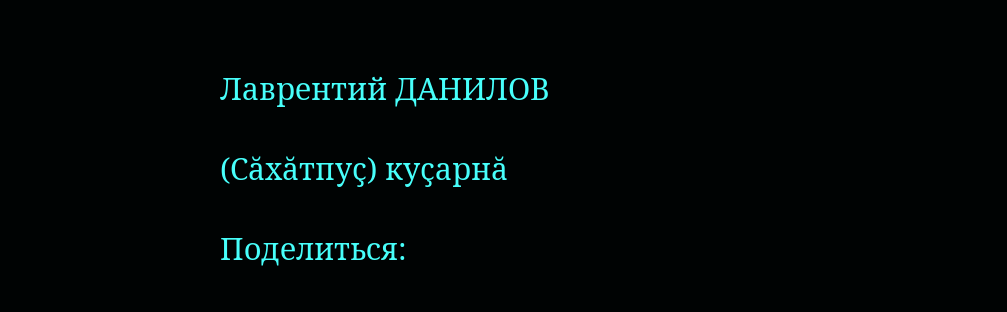Лаврентий ДАНИЛОВ

(Сăхăтпуç) куçарнă

Поделиться: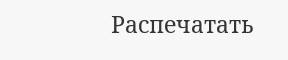Распечатать